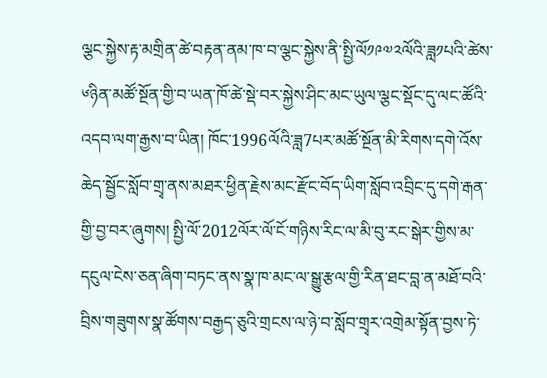ལྕང་སྐྱེས་རྟ་མགྲིན་ཚེ་བརྟན་ནམ་ཁ་བ་ལྕང་སྐྱེས་ནི་སྤྱི་ལོ༡༩༧༢ལོའི་ཟླ༡པའི་ཚེས་༦ཉིན་མཚོ་སྔོན་གྱི་བ་ཡན་ཁོ་ཚེ་སྡེ་བར་སྐྱེས་ཤིང་མང་ཡུལ་ལྕང་སྡོང་དུ་ལང་ཚོའི་འདབ་ལག་རྒྱས་བ་ཡིན། ཁོང་1996ལོའི་ཟླ7པར་མཚོ་སྔོན་མི་རིགས་དགེ་འོས་ཆེད་སྦྱོང་སློབ་གྲྭ་ནས་མཐར་ཕྱིན་རྗེས་མང་རྫོང་བོད་ཡིག་སློབ་འབྲིང་དུ་དགེ་རྒན་གྱི་བྱ་བར་ཞུགས། སྤྱི་ལོ་2012ལོར་ལོ་ངོ་གཉིས་རིང་ལ་མི་བུ་རང་སྒེར་གྱིས་མ་དངུལ་ངེས་ཅན་ཞིག་བཏང་ནས་སྣ་ཁ་མང་ལ་སྒྱུ་རྩལ་གྱི་རིན་ཐང་བླ་ན་མཐོ་བའི་བྲིས་གཟུགས་སྣ་ཚོགས་བརྒྱད་ཅུའི་གྲངས་ལ་ཉེ་བ་སློབ་གྲྭར་འགྲེམ་སྟོན་བྱས་ཏེ་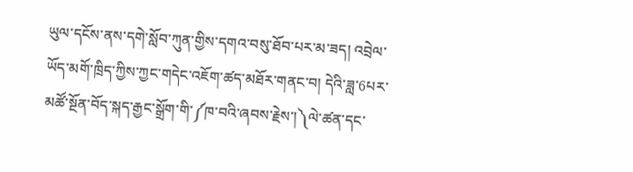ཡུལ་དངོས་ནས་དགེ་སློབ་ཀུན་གྱིས་དགའ་བསུ་ཐོབ་པར་མ་ཟད། འབྲེལ་ཡོད་མགོ་ཁྲིད་ཀྱིས་ཀྱང་གདེང་འཇོག་ཚད་མཐོར་གནང་བ། དེའི་ཟླ་6པར་མཚོ་སྔོན་བོད་སྐད་རྒྱང་སྒྲོག་གི་༼ཁ་བའི་ཞབས་རྗེས་།༽ལེ་ཚན་དང་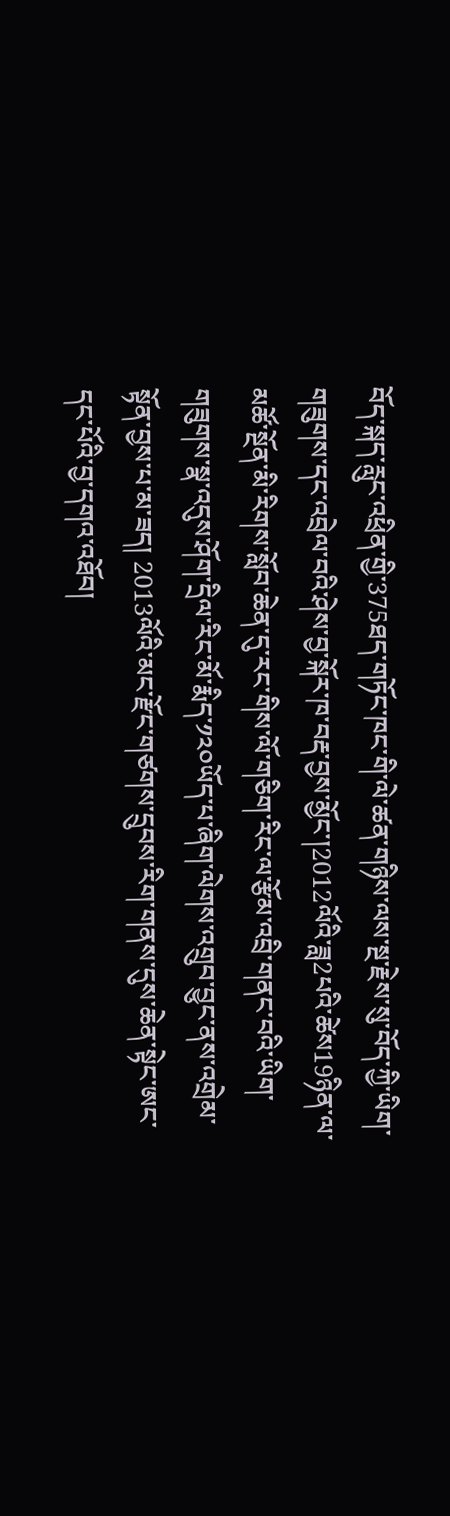བོད་སྐད་རླུང་འཕྲིན་གྱི་375ཐད་གཏོང་ཁང་གི་ལེ་ཚན་གཉིས་ལས་སྔ་རྗེས་སུ་བོད་ཀྱི་ཡིག་གཟུགས་དང་འབྲེལ་བའི་ཤེས་བྱ་སྐོར་ཁ་བརྡ་བྱས་མྱོང་།2012ལོའི་ཟླ2པའི་ཚེས19ཉིན་ལ་མཚོ་སྔོན་མི་རིགས་སློབ་ཆེན་དུ་རང་གིས་ལོ་གཅིག་རིང་ལ་རྩོམ་འབྲི་གནང་བའི་ཡིག་གཟུགས་སྣ་འདུས་ཤོག་དྲིལ་རིང་མོ་རྨིད་༡༢༠ཡོད་པ་ཞིག་ལེགས་འགྲུབ་བྱུང་ནས་འགྲེམ་སྟོན་བྱས་པ་མ་ཟད། 2013ལོའི་མང་རྫོང་གཙགས་དྲུབས་རིག་གནས་དུས་ཆེན་སྟེང་ཨང་དང་པོའི་བྱ་དགའ་འཐོབ།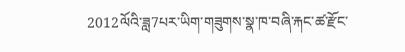2012ལོའི་ཟླ7པར་ཡིག་གཟུགས་སྣ་ཁ་བཞི་རྐང་ཚ་རྫོང་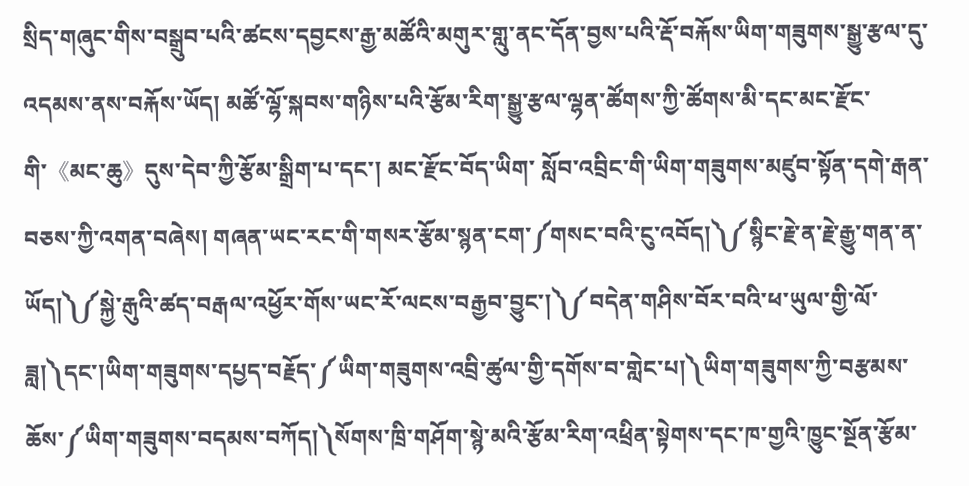སྲིད་གཞུང་གིས་བསྒྲུབ་པའི་ཚངས་དབྱངས་རྒྱ་མཚོའི་མགུར་གླུ་ནང་དོན་བྱས་པའི་རྡོ་བརྐོས་ཡིག་གཟུགས་སྒྱུ་རྩལ་དུ་འདམས་ནས་བརྐོས་ཡོད། མཚོ་ལྷོ་སྐབས་གཉིས་པའི་རྩོམ་རིག་སྒྱུ་རྩལ་ལྷན་ཚོགས་ཀྱི་ཚོགས་མི་དང་མང་རྫོང་གི་《མང་ཆུ》དུས་དེབ་ཀྱི་རྩོམ་སྒྲིག་པ་དང་། མང་རྫོང་བོད་ཡིག་ སློབ་འབྲིང་གི་ཡིག་གཟུགས་མཛུབ་སྟོན་དགེ་རྒན་བཅས་ཀྱི་འགན་བཞེས། གཞན་ཡང་རང་གི་གསར་རྩོམ་སྙན་ངག་༼གསང་བའི་ངུ་འབོད།༽༼སྙིང་རྗེ་ན་རྗེ་རྒྱུ་གན་ན་ཡོད།༽༼སྐྱེ་རྒུའི་ཚད་བརྒལ་འཕྱོར་གོས་ཡང་རོ་ལངས་བརྒྱབ་བྱུང་།༽༼བདེན་གཤིས་བོར་བའི་ཕ་ཡུལ་གྱི་ལོ་ཟླ།༽དང་།ཡིག་གཟུགས་དཔྱད་བརྗོད་༼ཡིག་གཟུགས་འབྲི་ཚུལ་གྱི་དགོས་བ་གླེང་པ།༽ཡིག་གཟུགས་ཀྱི་བརྩམས་ཆོས་༼ཡིག་གཟུགས་བདམས་བཀོད།༽སོགས་ཁྲི་གཤོག་སྙེ་མའི་རྩོམ་རིག་འཕྲིན་སྟེགས་དང་ཁ་གྱའི་ཁྱུང་སྔོན་རྩོམ་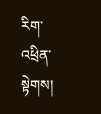རིག་འཕྲིན་སྟེགས།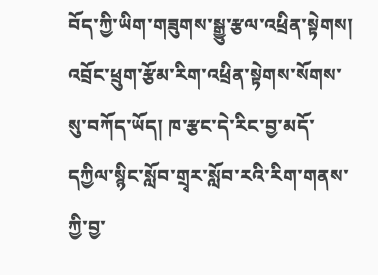བོད་ཀྱི་ཡིག་གཟུགས་སྒྱུ་རྩལ་འཕྲིན་སྟེགས། འབྲོང་ཕྲུག་རྩོམ་རིག་འཕྲིན་སྟེགས་སོགས་སུ་བཀོད་ཡོད། ཁ་རྩང་དེ་རིང་བྱ་མདོ་དཀྱིལ་སྙིང་སློབ་གྲྭར་སློབ་རའི་རིག་གནས་ཀྱི་བྱ་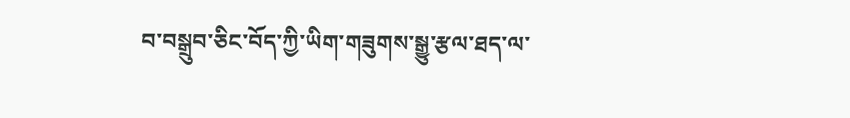བ་བསྒྲུབ་ཅིང་བོད་ཀྱི་ཡིག་གཟུགས་སྒྱུ་རྩལ་ཐད་ལ་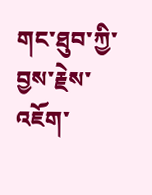གང་ཐུབ་ཀྱི་བྱས་རྗེས་འཇོག་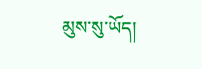མུས་སུ་ཡོད།